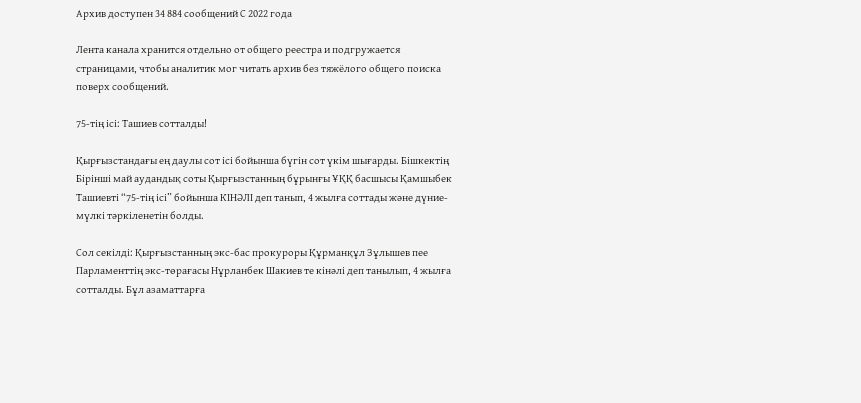Архив доступен 34 884 сообщений С 2022 года

Лента канала хранится отдельно от общего реестра и подгружается страницами, чтобы аналитик мог читать архив без тяжёлого общего поиска поверх сообщений.

75-тің ісі: Ташиев сотталды!

Қырғызстандағы ең даулы сот ісі бойынша бүгін сот үкім шығарды. Бішкектің Бірінші май аудандық соты Қырғызстанның бұрынғы ҰҚҚ басшысы Қамшыбек Ташиевті “75-тің ісі” бойынша КІНӘЛІ деп танып, 4 жылға соттады және дүние-мүлкі тәркіленетін болды.

Сол секілді: Қырғызстанның экс-бас прокуроры Құрманқұл Зұлышев пее Парламенттің экс-төрағасы Нұрланбек Шакиев те кінәлі деп танылып, 4 жылға сотталды. Бұл азаматтарға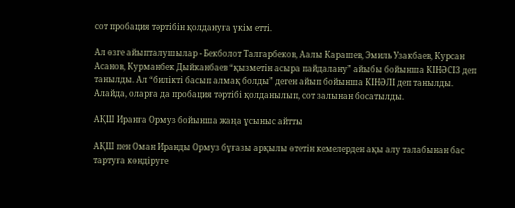сот пробация тәртібін қолдануға үкім етті.

Ал өзге айыпталушылар - Бекболот Талгарбеков, Аалы Карашев, Эмиль Узакбаев, Курсан Асанов, Курманбек Дыйканбаев “қызметін асыра пайдалану” айыбы бойынша КІНӘСІЗ деп танылды. Ал “билікті басып алмақ болды” деген айып бойынша КІНӘЛІ деп танылды. Алайда, оларға да пробация тәртібі қолданылып, сот залынан босатылды.

АҚШ Иранға Ормуз бойынша жаңа ұсыныс айтты

АҚШ пен Оман Иранды Ормуз бұғазы арқылы өтетін кемелерден ақы алу талабынан бас тартуға көндіруге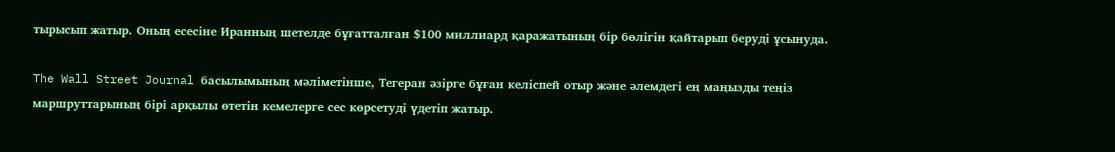тырысып жатыр. Оның есесіне Иранның шетелде бұғатталған $100 миллиард қаражатының бір бөлігін қайтарып беруді ұсынуда.

The Wall Street Journal басылымының мәліметінше, Тегеран әзірге бұған келіспей отыр және әлемдегі ең маңызды теңіз маршруттарының бірі арқылы өтетін кемелерге сес көрсетуді үдетіп жатыр.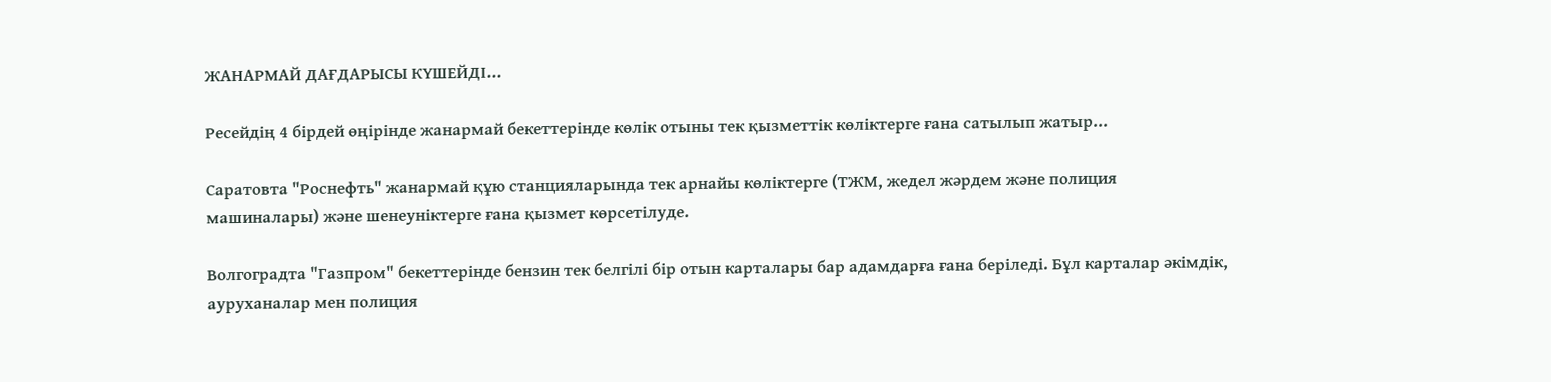ЖАНАРМАЙ ДАҒДАРЫСЫ КҮШЕЙДІ...

Ресейдің 4 бірдей өңірінде жанармай бекеттерінде көлік отыны тек қызметтік көліктерге ғана сатылып жатыр...

Саратовта "Роснефть" жанармай құю станцияларында тек арнайы көліктерге (ТЖМ, жедел жәрдем және полиция машиналары) және шенеуніктерге ғана қызмет көрсетілуде.

Волгоградта "Газпром" бекеттерінде бензин тек белгілі бір отын карталары бар адамдарға ғана беріледі. Бұл карталар әкімдік, ауруханалар мен полиция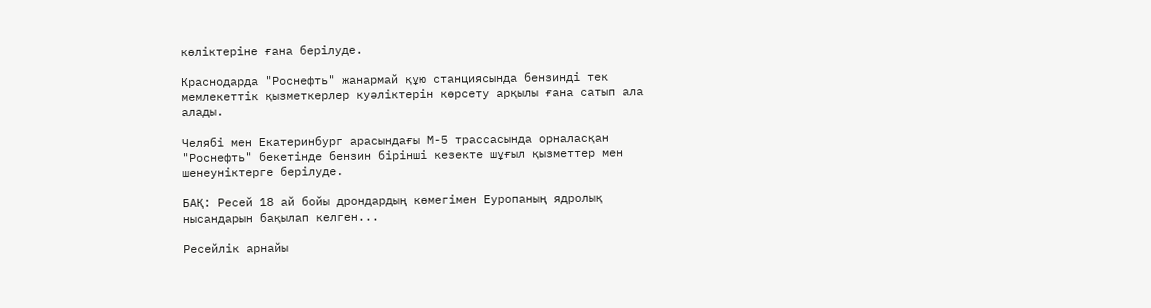көліктеріне ғана берілуде.

Краснодарда "Роснефть" жанармай құю станциясында бензинді тек мемлекеттік қызметкерлер куәліктерін көрсету арқылы ғана сатып ала алады.

Челябі мен Екатеринбург арасындағы М-5 трассасында орналасқан "Роснефть" бекетінде бензин бірінші кезекте шұғыл қызметтер мен шенеуніктерге берілуде.

БАҚ: Ресей 18 ай бойы дрондардың көмегімен Еуропаның ядролық нысандарын бақылап келген...

Ресейлік арнайы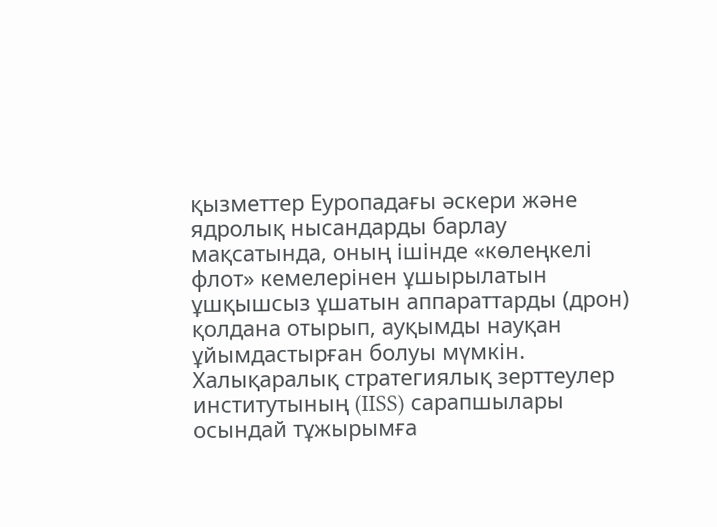қызметтер Еуропадағы әскери және ядролық нысандарды барлау мақсатында, оның ішінде «көлеңкелі флот» кемелерінен ұшырылатын ұшқышсыз ұшатын аппараттарды (дрон) қолдана отырып, ауқымды науқан ұйымдастырған болуы мүмкін. Халықаралық стратегиялық зерттеулер институтының (IISS) сарапшылары осындай тұжырымға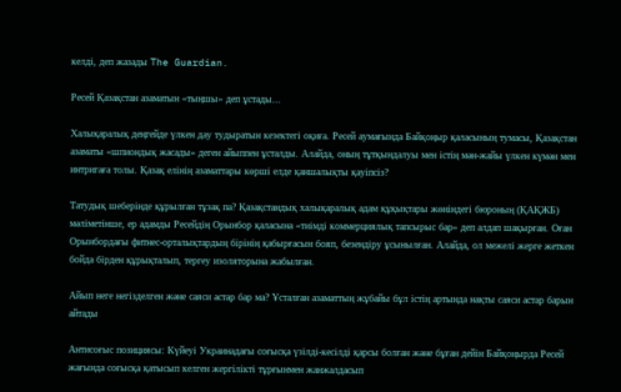келді, деп жазады The Guardian.

Ресей Қазақстан азаматын «тыңшы» деп ұстады...

Халықаралық деңгейде үлкен дау тудыратын кезектегі оқиға. Ресей аумағында Байқоңыр қаласының тумасы, Қазақстан азаматы «шпиондық жасады» деген айыппен ұсталды. Алайда, оның тұтқындалуы мен істің мән-жайы үлкен күмән мен интригаға толы. Қазақ елінің азаматтары көрші елде қаншалықты қауіпсіз?

Татудық шеберінде құрылған тұзақ па? Қазақстандық халықаралық адам құқықтары жөніндегі бюроның (ҚАҚЖБ) мәліметінше, ер адамды Ресейдің Орынбор қаласына «тиімді коммерциялық тапсырыс бар» деп алдап шақырған. Оған Орынбордағы фитнес-орталықтардың бірінің қабырғасын бояп, безендіру ұсынылған. Алайда, ол межелі жерге жеткен бойда бірден құрықталып, тергеу изоляторына жабылған.

Айып неге негізделген және саяси астар бар ма? Ұсталған азаматтың жұбайы бұл істің артында нақты саяси астар барын айтады

Антисоғыс позициясы: Күйеуі Украинадағы соғысқа үзілді-кесілді қарсы болған және бұған дейін Байқоңырда Ресей жағында соғысқа қатысып келген жергілікті тұрғынмен жанжалдасып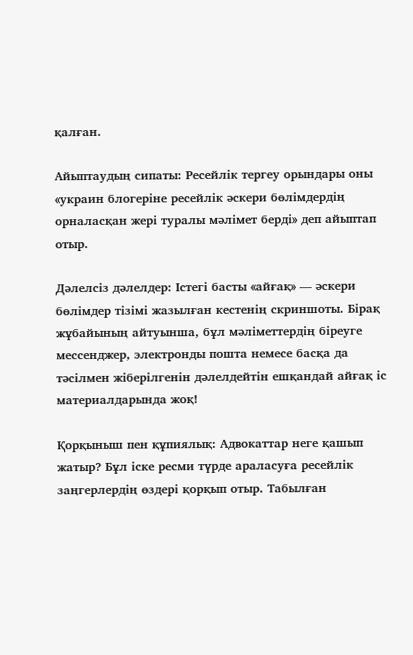қалған.

Айыптаудың сипаты: Ресейлік тергеу орындары оны «украин блогеріне ресейлік әскери бөлімдердің орналасқан жері туралы мәлімет берді» деп айыптап отыр.

Дәлелсіз дәлелдер: Істегі басты «айғақ» — әскери бөлімдер тізімі жазылған кестенің скриншоты. Бірақ жұбайының айтуынша, бұл мәліметтердің біреуге мессенджер, электронды пошта немесе басқа да тәсілмен жіберілгенін дәлелдейтін ешқандай айғақ іс материалдарында жоқ!

Қорқыныш пен құпиялық: Адвокаттар неге қашып жатыр? Бұл іске ресми түрде араласуға ресейлік заңгерлердің өздері қорқып отыр. Табылған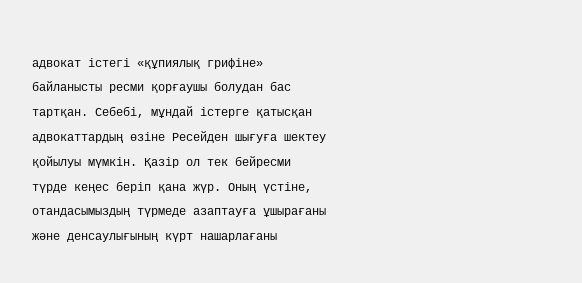адвокат істегі «құпиялық грифіне» байланысты ресми қорғаушы болудан бас тартқан. Себебі, мұндай істерге қатысқан адвокаттардың өзіне Ресейден шығуға шектеу қойылуы мүмкін. Қазір ол тек бейресми түрде кеңес беріп қана жүр. Оның үстіне, отандасымыздың түрмеде азаптауға ұшырағаны және денсаулығының күрт нашарлағаны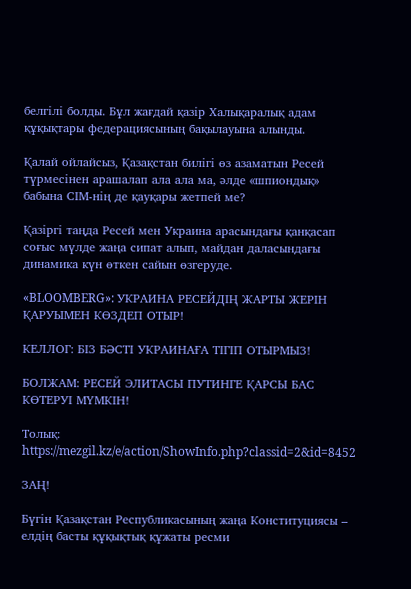белгілі болды. Бұл жағдай қазір Халықаралық адам құқықтары федерациясының бақылауына алынды.

Қалай ойлайсыз, Қазақстан билігі өз азаматын Ресей түрмесінен арашалап ала ала ма, әлде «шпиондық» бабына СІМ-нің де қауқары жетпей ме?

Қазіргі таңда Ресей мен Украина арасындағы қанқасап соғыс мүлде жаңа сипат алып, майдан даласындағы динамика күн өткен сайын өзгеруде.

«BLOOMBERG»: УКРАИНА РЕСЕЙДІҢ ЖАРТЫ ЖЕРІН ҚАРУЫМЕН КӨЗДЕП ОТЫР!

КЕЛЛОГ: БІЗ БӘСТІ УКРАИНАҒА ТІГІП ОТЫРМЫЗ!

БОЛЖАМ: РЕСЕЙ ЭЛИТАСЫ ПУТИНГЕ ҚАРСЫ БАС КӨТЕРУІ МҮМКІН!

Толық: https://mezgil.kz/e/action/ShowInfo.php?classid=2&id=8452

ЗАҢ!

Бүгін Қазақстан Республикасының жаңа Конституциясы – елдің басты құқықтық құжаты ресми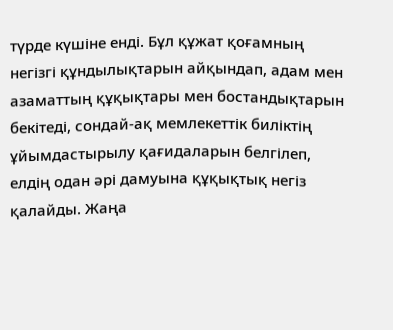түрде күшіне енді. Бұл құжат қоғамның негізгі құндылықтарын айқындап, адам мен азаматтың құқықтары мен бостандықтарын бекітеді, сондай-ақ мемлекеттік биліктің ұйымдастырылу қағидаларын белгілеп, елдің одан әрі дамуына құқықтық негіз қалайды. Жаңа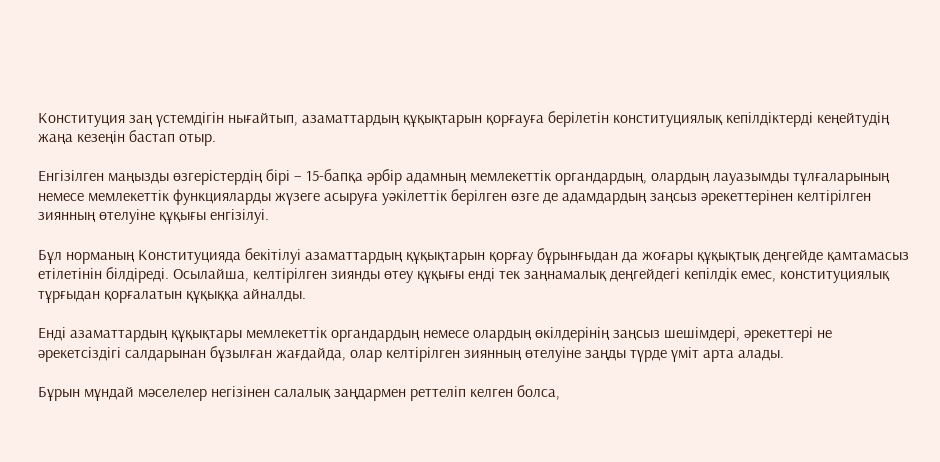Конституция заң үстемдігін нығайтып, азаматтардың құқықтарын қорғауға берілетін конституциялық кепілдіктерді кеңейтудің жаңа кезеңін бастап отыр.

Енгізілген маңызды өзгерістердің бірі – 15-бапқа әрбір адамның мемлекеттік органдардың, олардың лауазымды тұлғаларының немесе мемлекеттік функцияларды жүзеге асыруға уәкілеттік берілген өзге де адамдардың заңсыз әрекеттерінен келтірілген зиянның өтелуіне құқығы енгізілуі.

Бұл норманың Конституцияда бекітілуі азаматтардың құқықтарын қорғау бұрынғыдан да жоғары құқықтық деңгейде қамтамасыз етілетінін білдіреді. Осылайша, келтірілген зиянды өтеу құқығы енді тек заңнамалық деңгейдегі кепілдік емес, конституциялық тұрғыдан қорғалатын құқыққа айналды.

Енді азаматтардың құқықтары мемлекеттік органдардың немесе олардың өкілдерінің заңсыз шешімдері, әрекеттері не әрекетсіздігі салдарынан бұзылған жағдайда, олар келтірілген зиянның өтелуіне заңды түрде үміт арта алады.

Бұрын мұндай мәселелер негізінен салалық заңдармен реттеліп келген болса,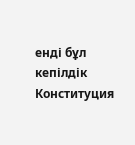енді бұл кепілдік Конституция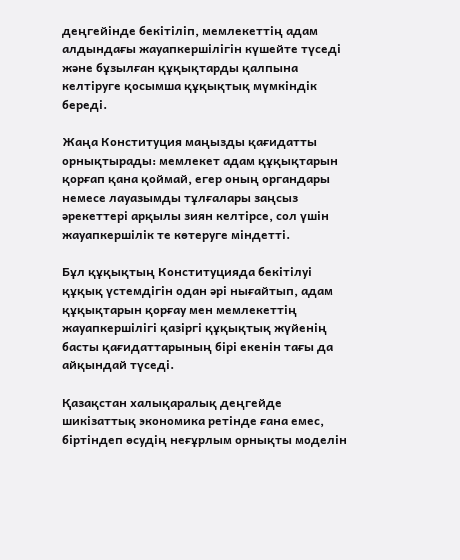деңгейінде бекітіліп, мемлекеттің адам алдындағы жауапкершілігін күшейте түседі және бұзылған құқықтарды қалпына келтіруге қосымша құқықтық мүмкіндік береді.

Жаңа Конституция маңызды қағидатты орнықтырады: мемлекет адам құқықтарын қорғап қана қоймай, егер оның органдары немесе лауазымды тұлғалары заңсыз әрекеттері арқылы зиян келтірсе, сол үшін жауапкершілік те көтеруге міндетті.

Бұл құқықтың Конституцияда бекітілуі құқық үстемдігін одан әрі нығайтып, адам құқықтарын қорғау мен мемлекеттің жауапкершілігі қазіргі құқықтық жүйенің басты қағидаттарының бірі екенін тағы да айқындай түседі.

Қазақстан халықаралық деңгейде шикізаттық экономика ретінде ғана емес, біртіндеп өсудің неғұрлым орнықты моделін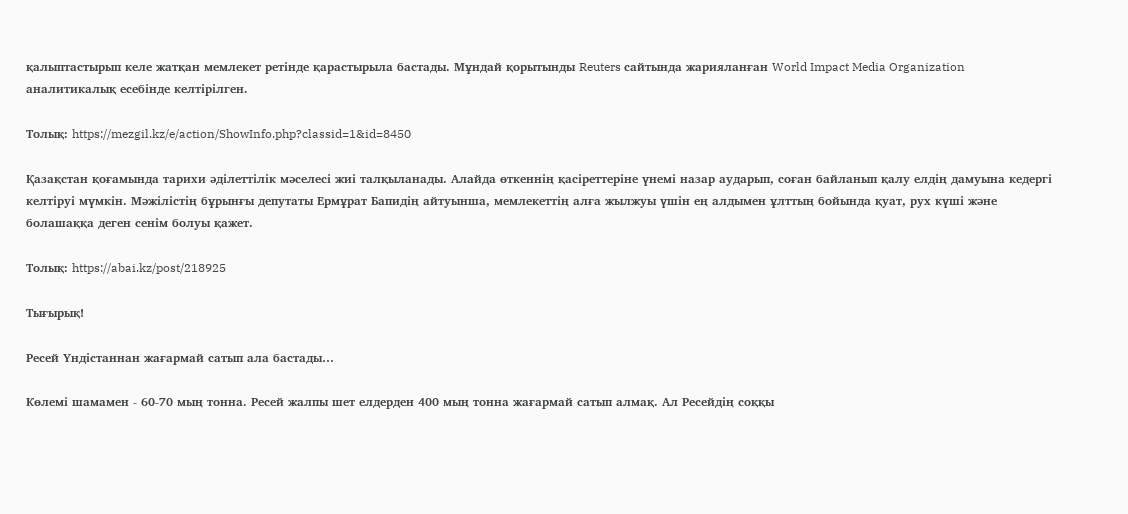қалыптастырып келе жатқан мемлекет ретінде қарастырыла бастады. Мұндай қорытынды Reuters сайтында жарияланған World Impact Media Organization аналитикалық есебінде келтірілген.

Толық: https://mezgil.kz/e/action/ShowInfo.php?classid=1&id=8450

Қазақстан қоғамында тарихи әділеттілік мәселесі жиі талқыланады. Алайда өткеннің қасіреттеріне үнемі назар аударып, соған байланып қалу елдің дамуына кедергі келтіруі мүмкін. Мәжілістің бұрынғы депутаты Ермұрат Бапидің айтуынша, мемлекеттің алға жылжуы үшін ең алдымен ұлттың бойында қуат, рух күші және болашаққа деген сенім болуы қажет.

Толық: https://abai.kz/post/218925

Тығырық!

Ресей Үндістаннан жағармай сатып ала бастады…

Көлемі шамамен - 60-70 мың тонна. Ресей жалпы шет елдерден 400 мың тонна жағармай сатып алмақ. Ал Ресейдің соққы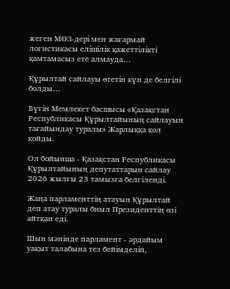жеген МӨЗ-дері мен жағармай логистикасы елішілік қажеттілікті қамтамасыз ете алмауда…

Құрылтай сайлауы өтетін күн де белгілі болды…

Бүгін Мемлекет басшысы «Қазақстан Республикасы Құрылтайының сайлауын тағайындау туралы» Жарлыққа қол қойды.

Ол бойынша - Қазақстан Республикасы Құрылтайының депутаттарын сайлау 2026 жылғы 23 тамызға белгіленді.

Жаңа парламенттің атауын Құрылтай деп атау туралы биыл Президенттің өзі айтқан еді.

Шын мәнінде парламент - әрдайым уақыт талабына тез бейімделіп,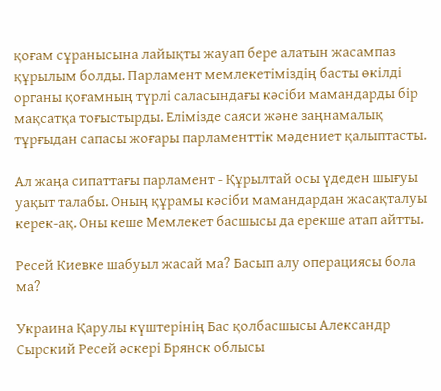қоғам сұранысына лайықты жауап бере алатын жасампаз құрылым болды. Парламент мемлекетіміздің басты өкілді органы қоғамның түрлі саласындағы кәсіби мамандарды бір мақсатқа тоғыстырды. Елімізде саяси және заңнамалық тұрғыдан сапасы жоғары парламенттік мәдениет қалыптасты.

Ал жаңа сипаттағы парламент - Құрылтай осы үдеден шығуы уақыт талабы. Оның құрамы кәсіби мамандардан жасақталуы керек-ақ. Оны кеше Мемлекет басшысы да ерекше атап айтты.

Ресей Киевке шабуыл жасай ма? Басып алу операциясы бола ма?

Украина Қарулы күштерінің Бас қолбасшысы Александр Сырский Ресей әскері Брянск облысы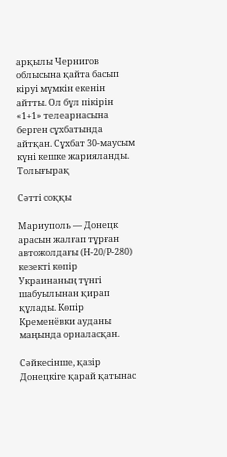арқылы Чернигов облысына қайта басып кіруі мүмкін екенін айтты. Ол бұл пікірін «1+1» телеарнасына берген сұхбатында айтқан. Сұхбат 30-маусым күні кешке жарияланды. Толығырақ

Сәтті соққы

Мариуполь — Донецк арасын жалғап тұрған автожолдағы (Н-20/Р-280) кезекті көпір Украинаның түнгі шабуылынан қирап құлады. Көпір Кременёвки ауданы маңында орналасқан.

Сәйкесінше, қазір Донецкіге қарай қатынас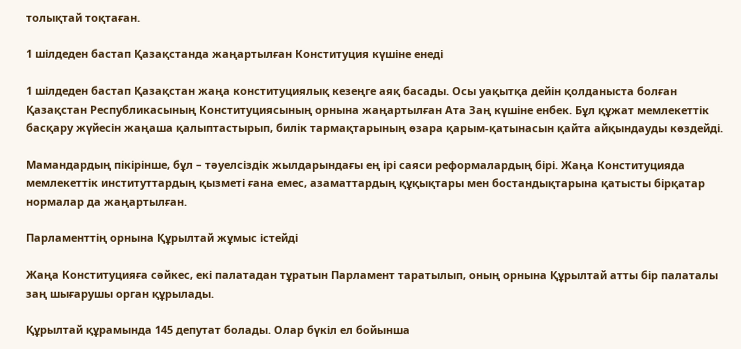толықтай тоқтаған.

1 шілдеден бастап Қазақстанда жаңартылған Конституция күшіне енеді

1 шілдеден бастап Қазақстан жаңа конституциялық кезеңге аяқ басады. Осы уақытқа дейін қолданыста болған Қазақстан Республикасының Конституциясының орнына жаңартылған Ата Заң күшіне енбек. Бұл құжат мемлекеттік басқару жүйесін жаңаша қалыптастырып, билік тармақтарының өзара қарым-қатынасын қайта айқындауды көздейді.

Мамандардың пікірінше, бұл – тәуелсіздік жылдарындағы ең ірі саяси реформалардың бірі. Жаңа Конституцияда мемлекеттік институттардың қызметі ғана емес, азаматтардың құқықтары мен бостандықтарына қатысты бірқатар нормалар да жаңартылған.

Парламенттің орнына Құрылтай жұмыс істейді

Жаңа Конституцияға сәйкес, екі палатадан тұратын Парламент таратылып, оның орнына Құрылтай атты бір палаталы заң шығарушы орган құрылады.

Құрылтай құрамында 145 депутат болады. Олар бүкіл ел бойынша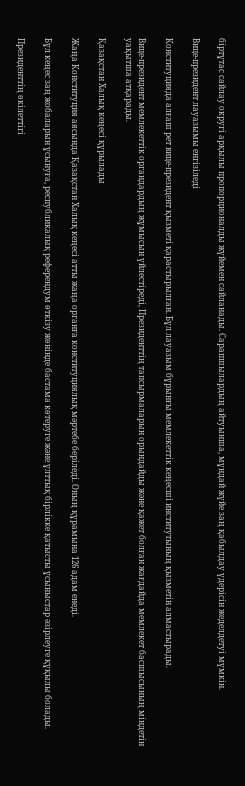біртұтас сайлау округі арқылы пропорционалды жүйемен сайланады. Сарапшылардың айтуынша, мұндай жүйе заң қабылдау үдерісін жеделдетуі мүмкін.

Вице-президент лауазымы енгізіледі

Конституцияда алғаш рет вице-президент қызметі қарастырылған. Бұл лауазым бұрынғы мемлекеттік кеңесші институтының қызметін алмастырады.

Вице-президент мемлекеттік органдардың жұмысын үйлестіреді, Президенттің тапсырмаларын орындайды және қажет болған жағдайда мемлекет басшысының міндетін уақытша атқарады.

Қазақстан Халық кеңесі құрылады

Жаңа Конституция аясында Қазақстан Халық кеңесі атты жаңа органға конституциялық мәртебе беріледі. Оның құрамына 126 адам енеді.

Бұл кеңес заң жобаларын ұсынуға, республикалық референдум өткізу жөнінде бастама көтеруге және ұлттық бірлікке қатысты ұсыныстар әзірлеуге құқылы болады.

Президенттің өкілеттігі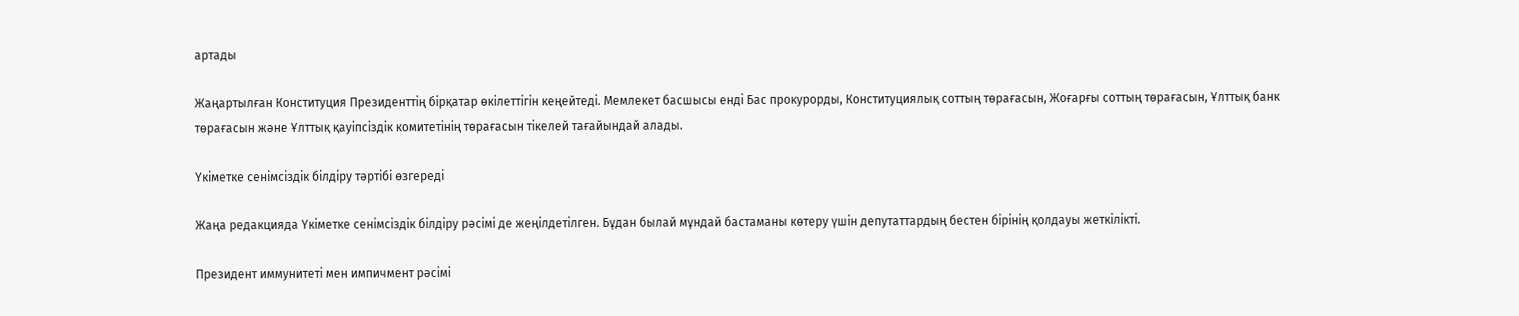артады

Жаңартылған Конституция Президенттің бірқатар өкілеттігін кеңейтеді. Мемлекет басшысы енді Бас прокурорды, Конституциялық соттың төрағасын, Жоғарғы соттың төрағасын, Ұлттық банк төрағасын және Ұлттық қауіпсіздік комитетінің төрағасын тікелей тағайындай алады.

Үкіметке сенімсіздік білдіру тәртібі өзгереді

Жаңа редакцияда Үкіметке сенімсіздік білдіру рәсімі де жеңілдетілген. Бұдан былай мұндай бастаманы көтеру үшін депутаттардың бестен бірінің қолдауы жеткілікті.

Президент иммунитеті мен импичмент рәсімі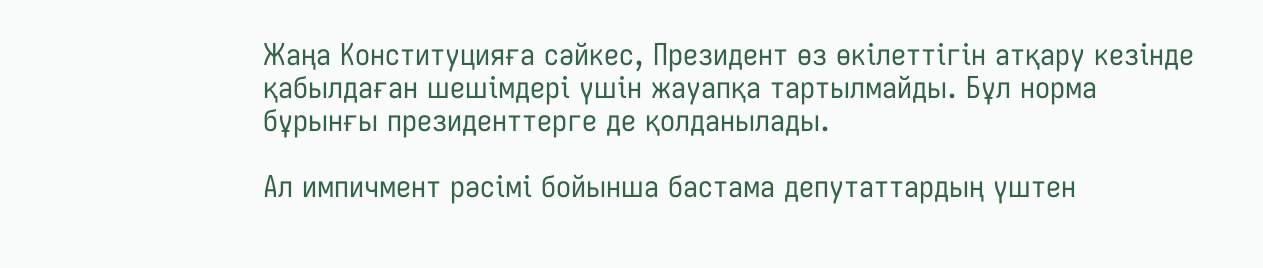Жаңа Конституцияға сәйкес, Президент өз өкілеттігін атқару кезінде қабылдаған шешімдері үшін жауапқа тартылмайды. Бұл норма бұрынғы президенттерге де қолданылады.

Ал импичмент рәсімі бойынша бастама депутаттардың үштен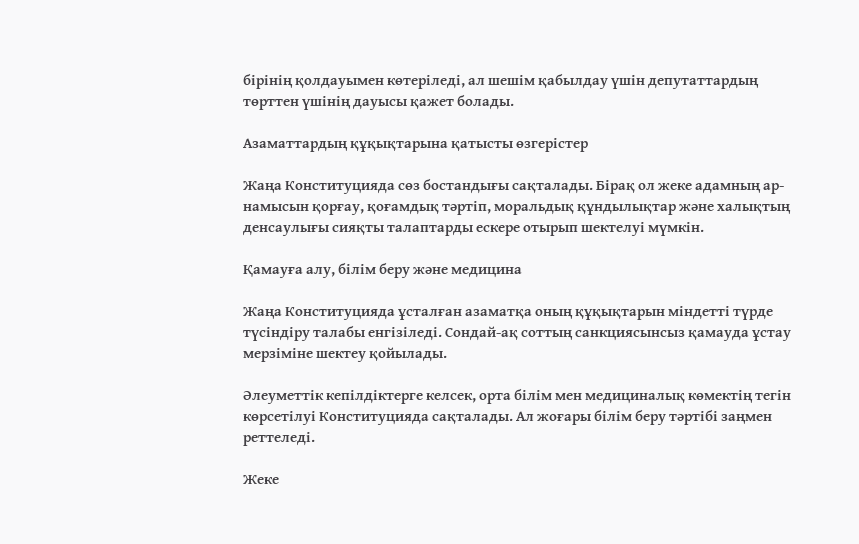бірінің қолдауымен көтеріледі, ал шешім қабылдау үшін депутаттардың төрттен үшінің дауысы қажет болады.

Азаматтардың құқықтарына қатысты өзгерістер

Жаңа Конституцияда сөз бостандығы сақталады. Бірақ ол жеке адамның ар-намысын қорғау, қоғамдық тәртіп, моральдық құндылықтар және халықтың денсаулығы сияқты талаптарды ескере отырып шектелуі мүмкін.

Қамауға алу, білім беру және медицина

Жаңа Конституцияда ұсталған азаматқа оның құқықтарын міндетті түрде түсіндіру талабы енгізіледі. Сондай-ақ соттың санкциясынсыз қамауда ұстау мерзіміне шектеу қойылады.

Әлеуметтік кепілдіктерге келсек, орта білім мен медициналық көмектің тегін көрсетілуі Конституцияда сақталады. Ал жоғары білім беру тәртібі заңмен реттеледі.

Жеке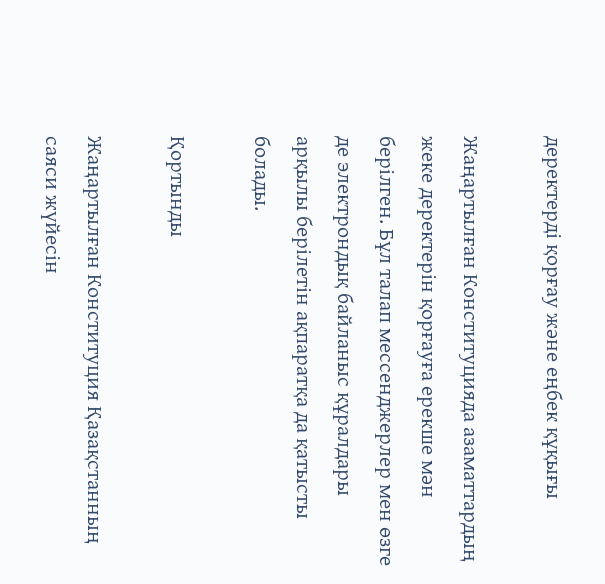деректерді қорғау және еңбек құқығы

Жаңартылған Конституцияда азаматтардың жеке деректерін қорғауға ерекше мән берілген. Бұл талап мессенджерлер мен өзге де электрондық байланыс құралдары арқылы берілетін ақпаратқа да қатысты болады.

Қортынды

Жаңартылған Конституция Қазақстанның саяси жүйесін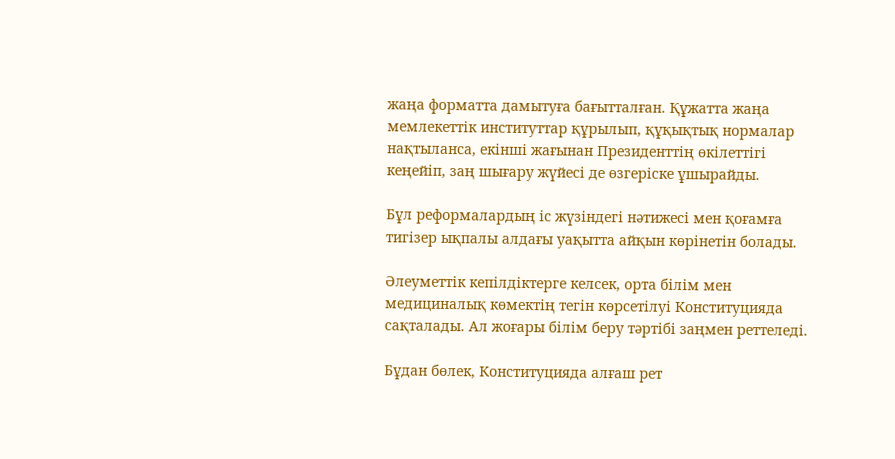жаңа форматта дамытуға бағытталған. Құжатта жаңа мемлекеттік институттар құрылып, құқықтық нормалар нақтыланса, екінші жағынан Президенттің өкілеттігі кеңейіп, заң шығару жүйесі де өзгеріске ұшырайды.

Бұл реформалардың іс жүзіндегі нәтижесі мен қоғамға тигізер ықпалы алдағы уақытта айқын көрінетін болады.

Әлеуметтік кепілдіктерге келсек, орта білім мен медициналық көмектің тегін көрсетілуі Конституцияда сақталады. Ал жоғары білім беру тәртібі заңмен реттеледі.

Бұдан бөлек, Конституцияда алғаш рет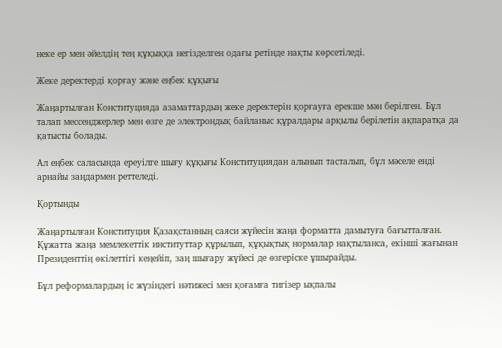неке ер мен әйелдің тең құқыққа негізделген одағы ретінде нақты көрсетіледі.

Жеке деректерді қорғау және еңбек құқығы

Жаңартылған Конституцияда азаматтардың жеке деректерін қорғауға ерекше мән берілген. Бұл талап мессенджерлер мен өзге де электрондық байланыс құралдары арқылы берілетін ақпаратқа да қатысты болады.

Ал еңбек саласында ереуілге шығу құқығы Конституциядан алынып тасталып, бұл мәселе енді арнайы заңдармен реттеледі.

Қортынды

Жаңартылған Конституция Қазақстанның саяси жүйесін жаңа форматта дамытуға бағытталған. Құжатта жаңа мемлекеттік институттар құрылып, құқықтық нормалар нақтыланса, екінші жағынан Президенттің өкілеттігі кеңейіп, заң шығару жүйесі де өзгеріске ұшырайды.

Бұл реформалардың іс жүзіндегі нәтижесі мен қоғамға тигізер ықпалы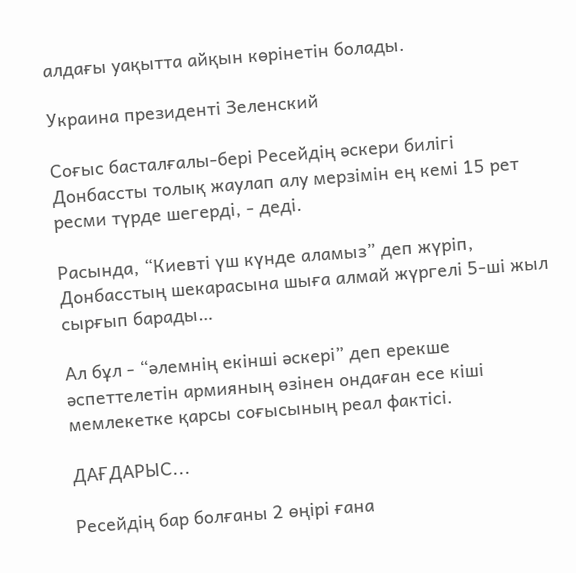алдағы уақытта айқын көрінетін болады.

Украина президенті Зеленский

Соғыс басталғалы-бері Ресейдің әскери билігі Донбассты толық жаулап алу мерзімін ең кемі 15 рет ресми түрде шегерді, - деді.

Расында, “Киевті үш күнде аламыз” деп жүріп, Донбасстың шекарасына шыға алмай жүргелі 5-ші жыл сырғып барады…

Ал бұл - “әлемнің екінші әскері” деп ерекше әспеттелетін армияның өзінен ондаған есе кіші мемлекетке қарсы соғысының реал фактісі.

ДАҒДАРЫС...

Ресейдің бар болғаны 2 өңірі ғана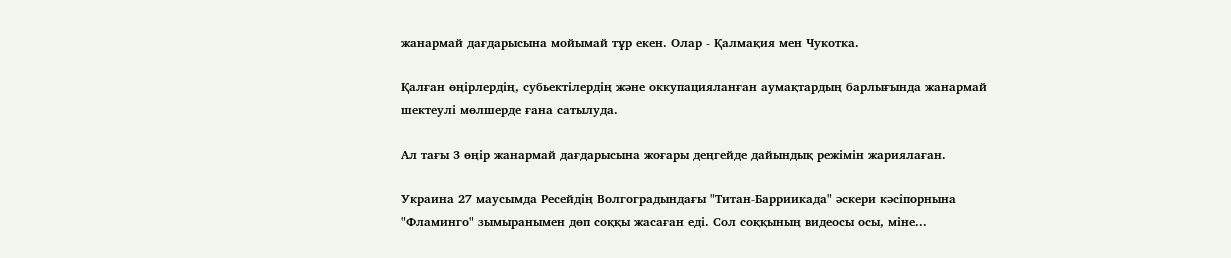жанармай дағдарысына мойымай тұр екен. Олар - Қалмақия мен Чукотка.

Қалған өңірлердің, субьектілердің және оккупацияланған аумақтардың барлығында жанармай шектеулі мөлшерде ғана сатылуда.

Ал тағы 3 өңір жанармай дағдарысына жоғары деңгейде дайындық режімін жариялаған.

Украина 27 маусымда Ресейдің Волгоградындағы "Титан-Барриикада" әскери кәсіпорнына "Фламинго" зымыранымен дөп соққы жасаған еді. Сол соққының видеосы осы, міне...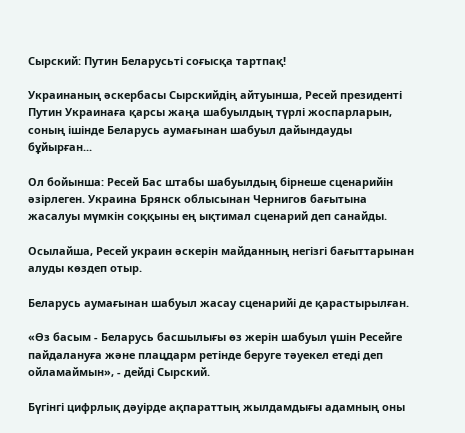Сырский: Путин Беларусьті соғысқа тартпақ!

Украинаның әскербасы Сырскийдің айтуынша, Ресей президенті Путин Украинаға қарсы жаңа шабуылдың түрлі жоспарларын, соның ішінде Беларусь аумағынан шабуыл дайындауды бұйырған...

Ол бойынша: Ресей Бас штабы шабуылдың бірнеше сценарийін әзірлеген. Украина Брянск облысынан Чернигов бағытына жасалуы мүмкін соққыны ең ықтимал сценарий деп санайды.

Осылайша, Ресей украин әскерін майданның негізгі бағыттарынан алуды көздеп отыр.

Беларусь аумағынан шабуыл жасау сценарийі де қарастырылған.

«Өз басым - Беларусь басшылығы өз жерін шабуыл үшін Ресейге пайдалануға және плацдарм ретінде беруге тәуекел етеді деп ойламаймын», - дейді Сырский.

Бүгінгі цифрлық дәуірде ақпараттың жылдамдығы адамның оны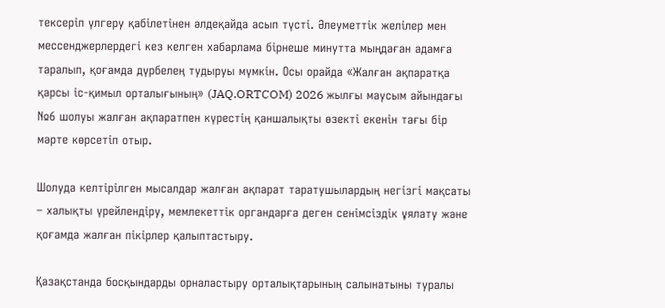тексеріп үлгеру қабілетінен әлдеқайда асып түсті. Әлеуметтік желілер мен мессенджерлердегі кез келген хабарлама бірнеше минутта мыңдаған адамға таралып, қоғамда дүрбелең тудыруы мүмкін. Осы орайда «Жалған ақпаратқа қарсы іс-қимыл орталығының» (JAQ.ORTCOM) 2026 жылғы маусым айындағы №6 шолуы жалған ақпаратпен күрестің қаншалықты өзекті екенін тағы бір мәрте көрсетіп отыр.

Шолуда келтірілген мысалдар жалған ақпарат таратушылардың негізгі мақсаты – халықты үрейлендіру, мемлекеттік органдарға деген сенімсіздік ұялату және қоғамда жалған пікірлер қалыптастыру.

Қазақстанда босқындарды орналастыру орталықтарының салынатыны туралы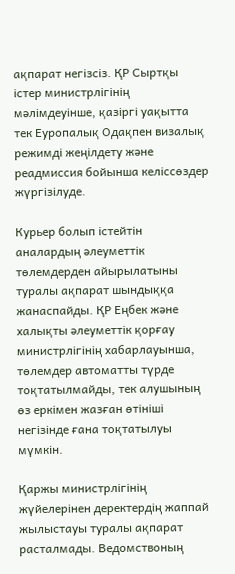ақпарат негізсіз. ҚР Сыртқы істер министрлігінің мәлімдеуінше, қазіргі уақытта тек Еуропалық Одақпен визалық режимді жеңілдету және реадмиссия бойынша келіссөздер жүргізілуде.

Курьер болып істейтін аналардың әлеуметтік төлемдерден айырылатыны туралы ақпарат шындыққа жанаспайды. ҚР Еңбек және халықты әлеуметтік қорғау министрлігінің хабарлауынша, төлемдер автоматты түрде тоқтатылмайды, тек алушының өз еркімен жазған өтініші негізінде ғана тоқтатылуы мүмкін.

Қаржы министрлігінің жүйелерінен деректердің жаппай жылыстауы туралы ақпарат расталмады. Ведомствоның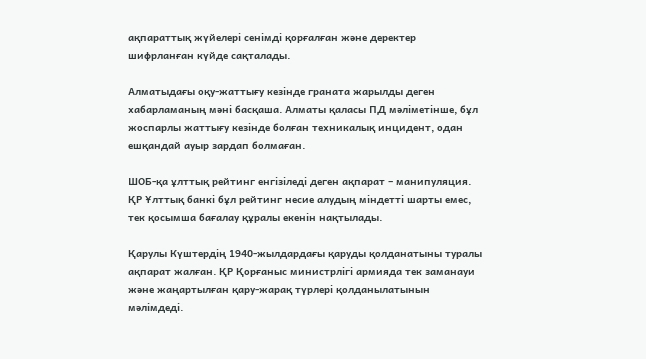ақпараттық жүйелері сенімді қорғалған және деректер шифрланған күйде сақталады.

Алматыдағы оқу-жаттығу кезінде граната жарылды деген хабарламаның мәні басқаша. Алматы қаласы ПД мәліметінше, бұл жоспарлы жаттығу кезінде болған техникалық инцидент, одан ешқандай ауыр зардап болмаған.

ШОБ-қа ұлттық рейтинг енгізіледі деген ақпарат – манипуляция. ҚР Ұлттық банкі бұл рейтинг несие алудың міндетті шарты емес, тек қосымша бағалау құралы екенін нақтылады.

Қарулы Күштердің 1940-жылдардағы қаруды қолданатыны туралы ақпарат жалған. ҚР Қорғаныс министрлігі армияда тек заманауи және жаңартылған қару-жарақ түрлері қолданылатынын мәлімдеді.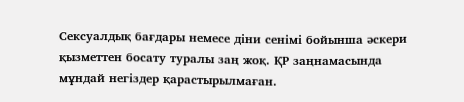Сексуалдық бағдары немесе діни сенімі бойынша әскери қызметтен босату туралы заң жоқ. ҚР заңнамасында мұндай негіздер қарастырылмаған.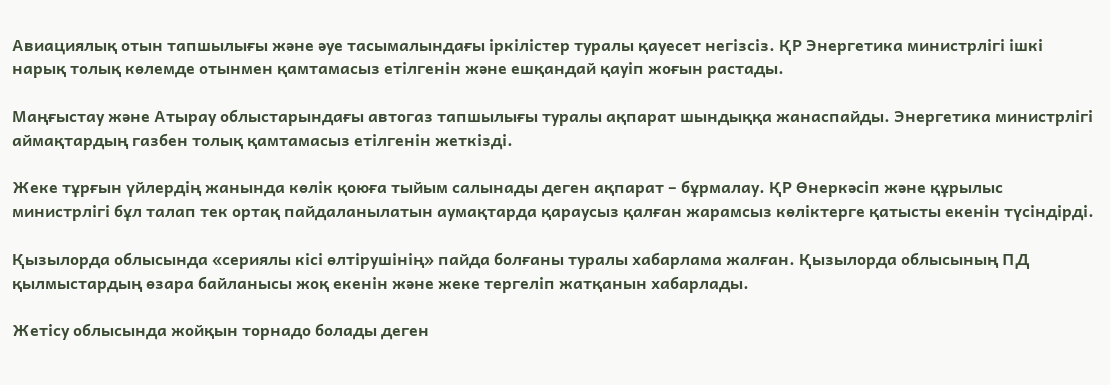Авиациялық отын тапшылығы және әуе тасымалындағы іркілістер туралы қауесет негізсіз. ҚР Энергетика министрлігі ішкі нарық толық көлемде отынмен қамтамасыз етілгенін және ешқандай қауіп жоғын растады.

Маңғыстау және Атырау облыстарындағы автогаз тапшылығы туралы ақпарат шындыққа жанаспайды. Энергетика министрлігі аймақтардың газбен толық қамтамасыз етілгенін жеткізді.

Жеке тұрғын үйлердің жанында көлік қоюға тыйым салынады деген ақпарат – бұрмалау. ҚР Өнеркәсіп және құрылыс министрлігі бұл талап тек ортақ пайдаланылатын аумақтарда қараусыз қалған жарамсыз көліктерге қатысты екенін түсіндірді.

Қызылорда облысында «сериялы кісі өлтірушінің» пайда болғаны туралы хабарлама жалған. Қызылорда облысының ПД қылмыстардың өзара байланысы жоқ екенін және жеке тергеліп жатқанын хабарлады.

Жетісу облысында жойқын торнадо болады деген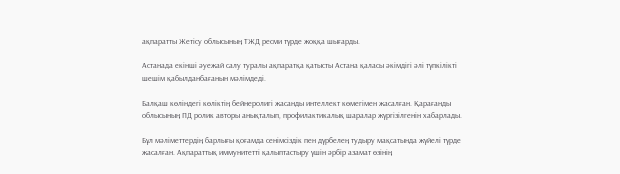ақпаратты Жетісу облысының ТЖД ресми түрде жоққа шығарды.

Астанада екінші әуежай салу туралы ақпаратқа қатысты Астана қаласы әкімдігі әлі түпкілікті шешім қабылданбағанын мәлімдеді.

Балқаш көліндегі көліктің бейнеролигі жасанды интеллект көмегімен жасалған. Қарағанды облысының ПД ролик авторы анықталып, профилактикалық шаралар жүргізілгенін хабарлады.

Бұл мәліметтердің барлығы қоғамда сенімсіздік пен дүрбелең тудыру мақсатында жүйелі түрде жасалған. Ақпараттық иммунитетті қалыптастыру үшін әрбір азамат өзінің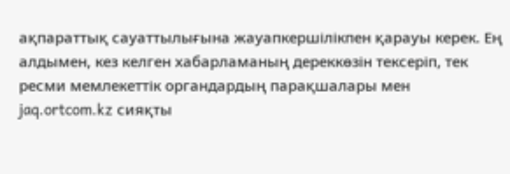ақпараттық сауаттылығына жауапкершілікпен қарауы керек. Ең алдымен, кез келген хабарламаның дереккөзін тексеріп, тек ресми мемлекеттік органдардың парақшалары мен jaq.ortcom.kz сияқты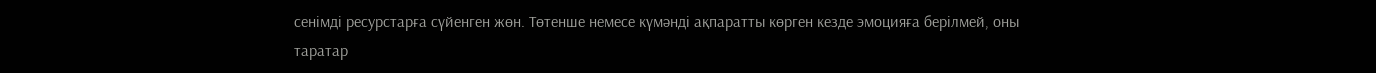сенімді ресурстарға сүйенген жөн. Төтенше немесе күмәнді ақпаратты көрген кезде эмоцияға берілмей, оны таратар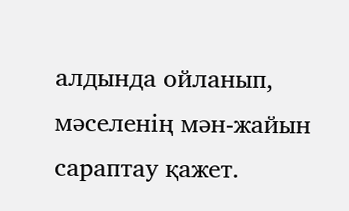алдында ойланып, мәселенің мән-жайын сараптау қажет.